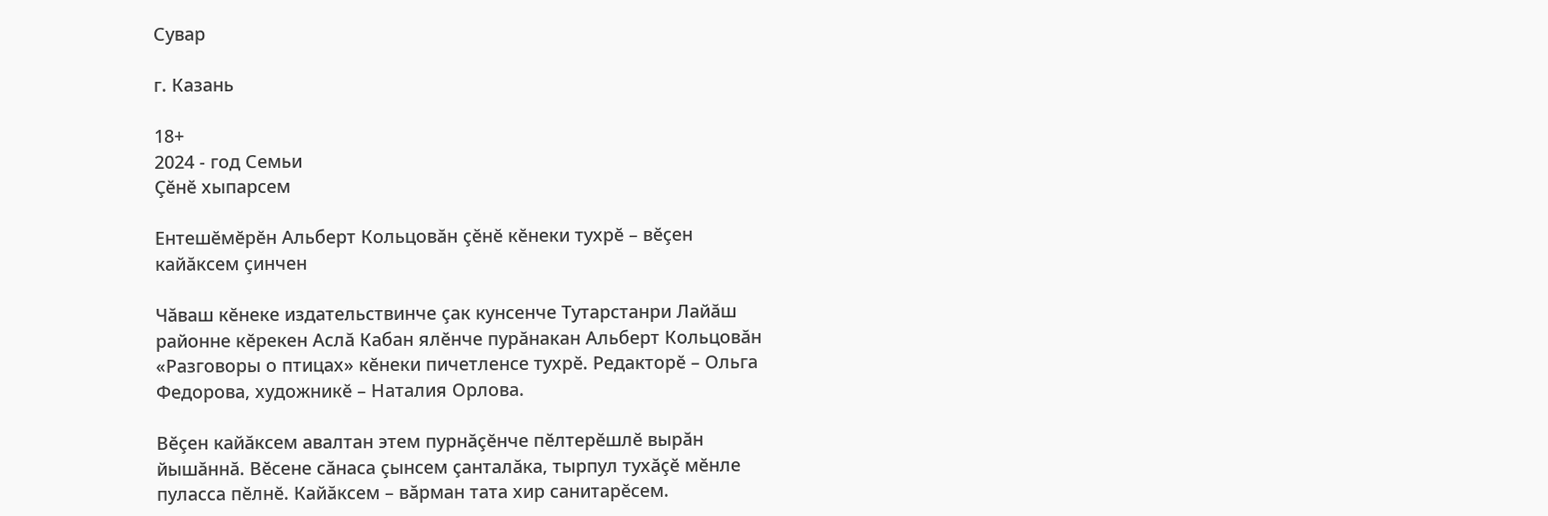Сувар

г. Казань

18+
2024 - год Семьи
Çӗнӗ хыпарсем

Ентешӗмӗрӗн Альберт Кольцовăн çӗнӗ кӗнеки тухрӗ – вӗçен кайăксем çинчен

Чăваш кӗнеке издательствинче çак кунсенче Тутарстанри Лайăш районне кӗрекен Аслă Кабан ялӗнче пурăнакан Альберт Кольцовăн «Разговоры о птицах» кӗнеки пичетленсе тухрӗ. Редакторӗ – Ольга Федорова, художникӗ – Наталия Орлова.

Вӗçен кайăксем авалтан этем пурнăçӗнче пӗлтерӗшлӗ вырăн йышăннă. Вӗсене сăнаса çынсем çанталăка, тырпул тухăçӗ мӗнле пуласса пӗлнӗ. Кайăксем – вăрман тата хир санитарӗсем.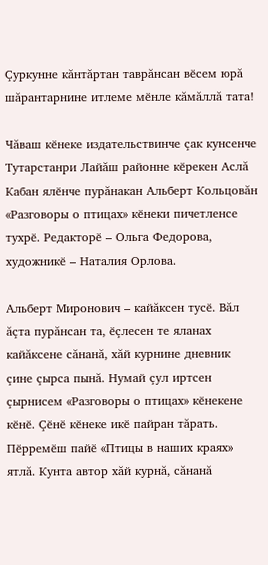Çуркунне кăнтăртан таврăнсан вӗсем юрă шăрантарнине итлеме мӗнле кăмăллă тата!

Чăваш кӗнеке издательствинче çак кунсенче Тутарстанри Лайăш районне кӗрекен Аслă Кабан ялӗнче пурăнакан Альберт Кольцовăн «Разговоры о птицах» кӗнеки пичетленсе тухрӗ. Редакторӗ – Ольга Федорова, художникӗ – Наталия Орлова.

Альберт Миронович – кайăксен тусӗ. Вăл ăçта пурăнсан та, ӗçлесен те яланах кайăксене сăнанă, хăй курнине дневник çине çырса пынă. Нумай çул иртсен çырнисем «Разговоры о птицах» кӗнекене кӗнӗ. Çӗнӗ кӗнеке икӗ пайран тăрать. Пӗрремӗш пайӗ «Птицы в наших краях» ятлă. Кунта автор хăй курнă, сăнанă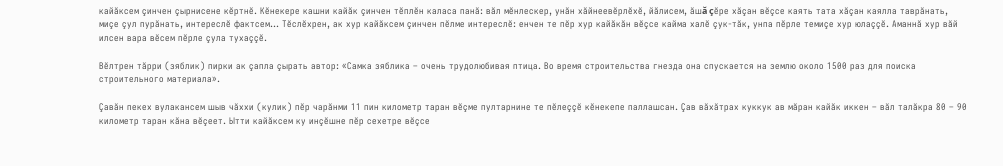кайăксем çинчен çырнисене кӗртнӗ. Кӗнекере кашни кайăк çинчен тӗплӗн каласа панă: вăл мӗнлескер, унăн хăйнеевӗрлӗхӗ, йăлисем, ăшă çӗре хăçан вӗçсе каять тата хăçан каялла таврăнать, миçе çул пурăнать, интереслӗ фактсем... Тӗслӗхрен, ак хур кайăксем çинчен пӗлме интереслӗ: енчен те пӗр хур кайăкăн вӗçсе кайма халӗ çук-тăк, унпа пӗрле темиçе хур юлаççӗ. Аманнă хур вăй илсен вара вӗсем пӗрле çула тухаççӗ.

Вӗлтрен тăрри (зяблик) пирки ак çапла çырать автор: «Самка зяблика – очень трудолюбивая птица. Во время строительства гнезда она спускается на землю около 1500 раз для поиска строительного материала».

Çавăн пекех вулакансем шыв чăххи (кулик) пӗр чарăнми 11 пин километр таран вӗçме пултарнине те пӗлеççӗ кӗнекепе паллашсан. Çав вăхăтрах куккук ав мăран кайăк иккен – вăл талăкра 80 – 90 километр таран кăна вӗçеет. Ытти кайăксем ку инçӗшне пӗр сехетре вӗçсе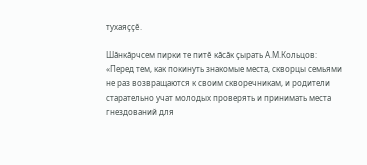тухаяççӗ.

Шăнкăрчсем пирки те питӗ кăсăк çырать А.М.Кольцов: «Перед тем, как покинуть знакомые места, скворцы семьями не раз возвращаются к своим скворечникам, и родители старательно учат молодых проверять и принимать места гнездований для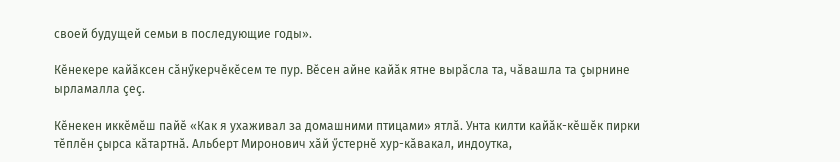своей будущей семьи в последующие годы».

Кӗнекере кайăксен сăнӳкерчӗкӗсем те пур. Вӗсен айне кайăк ятне вырăсла та, чăвашла та çырнине ырламалла çеç.

Кӗнекен иккӗмӗш пайӗ «Как я ухаживал за домашними птицами» ятлă. Унта килти кайăк-кӗшӗк пирки тӗплӗн çырса кăтартнă. Альберт Миронович хăй ӳстернӗ хур-кăвакал, индоутка,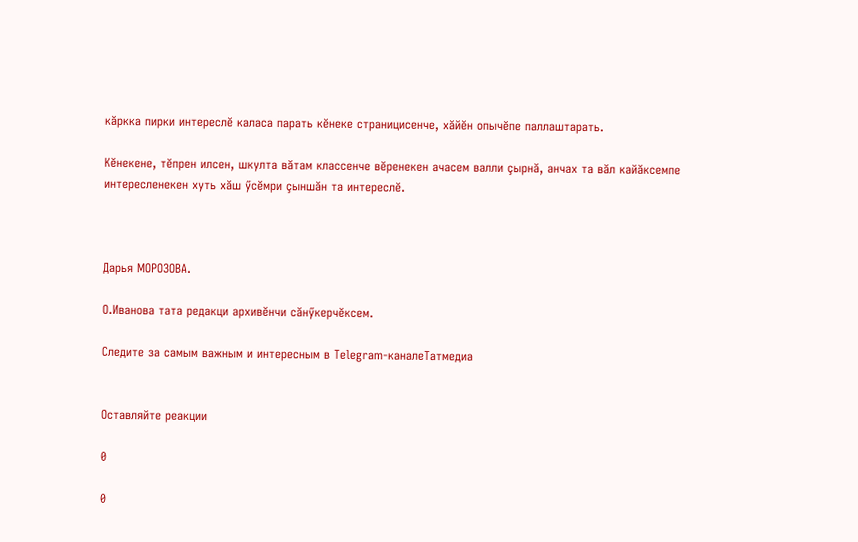кăркка пирки интереслӗ каласа парать кӗнеке страницисенче, хăйӗн опычӗпе паллаштарать.

Кӗнекене, тӗпрен илсен, шкулта вăтам классенче вӗренекен ачасем валли çырнă, анчах та вăл кайăксемпе интересленекен хуть хăш ӳсӗмри çыншăн та интереслӗ.



Дарья МОРОЗОВА.

О.Иванова тата редакци архивӗнчи сăнӳкерчӗксем.

Следите за самым важным и интересным в Telegram-каналеТатмедиа


Оставляйте реакции

0

0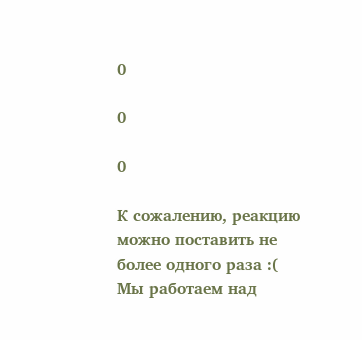0

0

0

К сожалению, реакцию можно поставить не более одного раза :(
Мы работаем над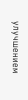улучшением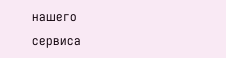нашего сервиса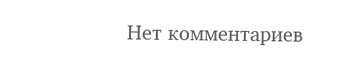Нет комментариев